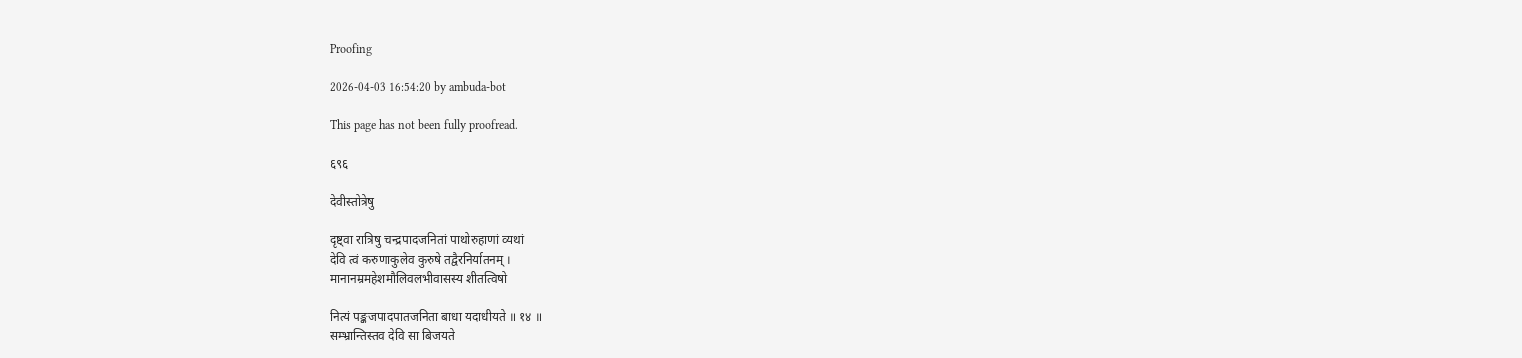Proofing

2026-04-03 16:54:20 by ambuda-bot

This page has not been fully proofread.

६९६

देवीस्तोत्रेषु

दृष्ट्वा रात्रिषु चन्द्रपादजनितां पाथोरुहाणां व्यथां
देवि त्वं करुणाकुलेव कुरुषे तद्वैरनिर्यातनम् ।
मानानम्रमहेशमौलिवलभीवासस्य शीतत्विषो

नित्यं पङ्कजपादपातजनिता बाधा यदाधीयते ॥ १४ ॥
सम्भ्रान्तिस्तव देवि सा बिजयते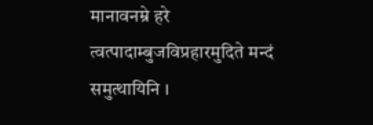मानावनम्रे हरे
त्वत्पादाम्बुजविप्रहारमुदिते मन्दं समुत्थायिनि ।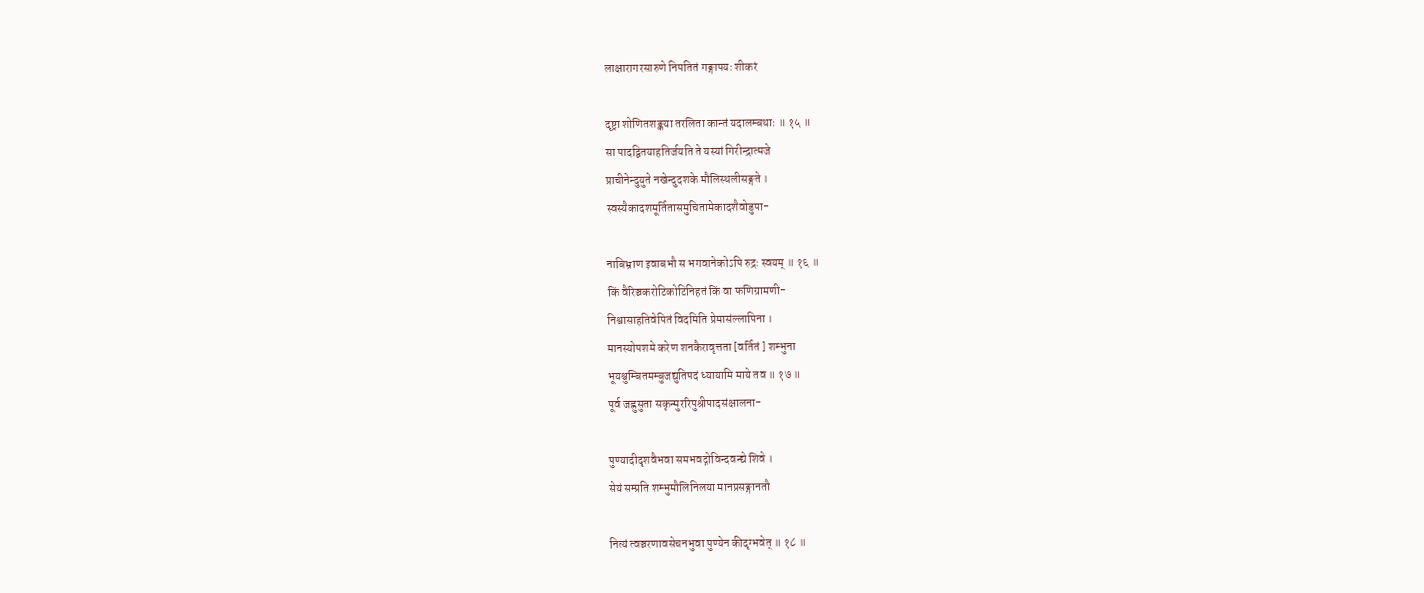लाक्षारागरसारुणे निपतितं गङ्गापयः शीकरं

दृष्ट्रा शोणितशङ्कया तरलिता कान्तं यदालम्बथाः ॥ १५ ॥
सा पादद्वितयाहतिर्जयति ते यस्यां गिरीन्द्रात्मजे
प्राचीनेन्दुयुते नखेन्दुदशके मौलिस्थलीसङ्गते ।
स्वस्यैकादशमूर्तितासमुचितामेकादशैवोडुपा-

नाबिभ्राण इवाबभौ स भगवानेकोऽपि रुद्रः स्वयम् ॥ १६ ॥
किं वैरिञ्चकरोटिकोटिनिहतं किं वा फणिग्रामणी-
निश्वासाहतिवेपितं विदमिति प्रेमासंल्लापिना ।
मानस्योपशमे करेण शनकैरावृत्तता [वर्तितं ] शम्भुना
भूयश्चुम्बितमम्बुजद्युतिपदं ध्यायामि माये तव ॥ १७ ॥
पूर्व जह्नुसुता सकृन्मुररिपुश्रीपादसंक्षालना-

पुण्यादीदृशवैभवा समभवद्गोविन्दवन्द्ये शिवे ।
सेयं सम्प्रति शम्भुमौलिनिलया मानप्रसङ्गानतौ

नित्यं त्वञ्चरणावसेचनभुवा पुण्येन कीदृग्भवेत् ॥ १८ ॥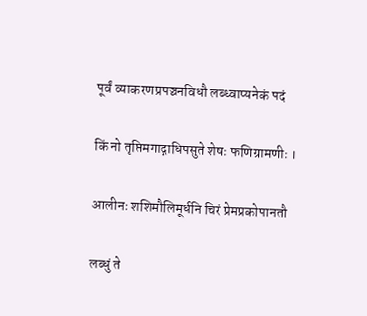पूर्वं व्याकरणप्रपञ्चनविधौ लब्ध्वाप्यनेकं पदं

किं नो तृप्तिमगाद्गाधिपसुते शेषः फणिग्रामणीः ।

आलीनः शशिमौलिमूर्धनि चिरं प्रेमप्रकोपानतौ

लब्धुं ते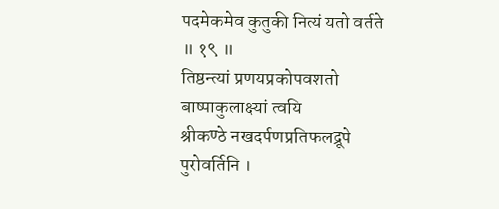पदमेकमेव कुतुकी नित्यं यतो वर्तते ॥ १९ ॥
तिष्ठन्त्यां प्रणयप्रकोपवशतो बाष्पाकुलाक्ष्यां त्वयि
श्रीकण्ठे नखदर्पणप्रतिफलद्रूपे पुरोवर्तिनि ।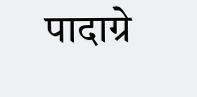पादाग्रे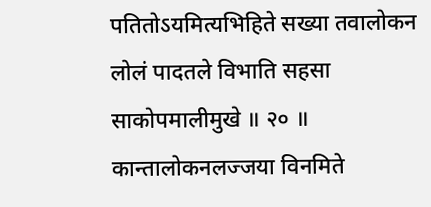पतितोऽयमित्यभिहिते सख्या तवालोकन
लोलं पादतले विभाति सहसा साकोपमालीमुखे ॥ २० ॥
कान्तालोकनलज्जया विनमिते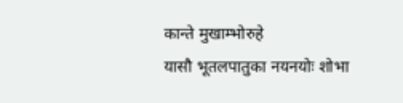कान्ते मुखाम्भोरुहे
यासौ भूतलपातुका नयनयोः शोभा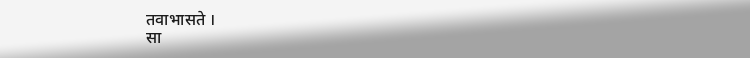तवाभासते ।
सा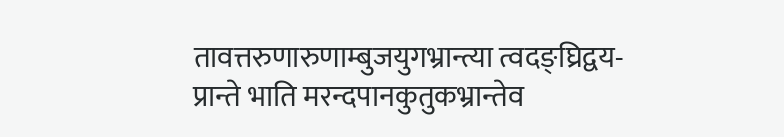तावत्तरुणारुणाम्बुजयुगभ्रान्त्या त्वदङ्घ्रिद्वय-
प्रान्ते भाति मरन्दपानकुतुकभ्रान्तेव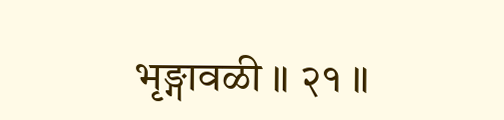भृङ्गावळी ॥ २१ ॥